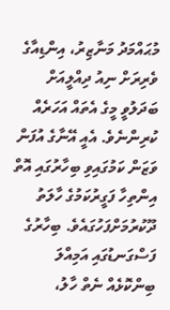މުޙައްމަދު މަނާޒިރު، އިންޑިއާގެ ވެރިރަށް ނިއު ދިއްލީއަށް ބަދަލުވީ މީގެ އެތައް އަހަރެއް ކުރިންނެވެ. އެއީ އޭނާގެ އުފަން ވަޒަން ކަމުގައިވި ބިހާރުގައި އޮތް އިންތިހާ ފަގީރުކަމުގެ ހާލަތު ދޫކުރުމަށްފަހުގައެވެ. ބިހާރުގެ ފަސްގަނޑުގައި އަމިއްލަ ބިންކޮޅެއް ނެތް ހާލު،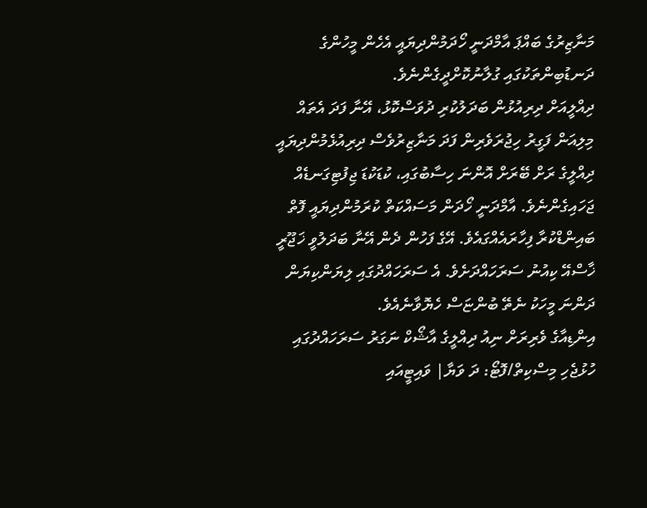މަނާޒިރުގެ ބައްޕަ އާމްދަނީ ހޯދަމުންދިޔައީ އެހެން މީހުންގެ ދަނޑުބިންތަކުގައި ގުލާނުކޮށްދީގެންނެވެ.
ދިއްލީއަށް ދިރިއުޅުން ބަދަލުކުރި ދުވަސްކޮޅު، އޭނާ ފަދަ އެތައް މިލިއަން ފަގީރު ހިޖުރަވެރިން ފަދަ މަނާޒިރުވެސް ދިރިއުޅެމުންދިޔައީ ދިއްލީގެ ރަށް ބޭރަށް އޮންނަ ހިސާބުގައި، ކުޑަކުޑަ ޖިފުޓިގަނޑެއް ޖަހައިގެންނެވެ. އާމްދަނީ ހޯދަން މަސައްކަތް ކުރަމުންދިޔައީ ފޮތް ބައިންޑްކުރާ ފިހާރައެއްގައެވެ. އޭގެ ފަހުން ދެން އޭނާ ބަދަލުވީ ޚަޖޫރީ ޚާސްއޭ ކިއުނު ސަރަހައްދަށެވެ. އެ ސަރަހައްދުގައި ލިޔަންކިޔަން ދަންނަ މީހަކު ނެތޭ ބުންޏަސް ހެޔޮވާނެއެވެ.
އިންޑިއާގެ ވެރިރަށް ނިއު ދިއްލީގެ އާޝޯކް ނަގަރު ސަރަހައްދުގައި ހުޅުޖެހި މިސްކިތް/ފޮޓޯ: ދަ ވަޔާ| ވައިޓީއައި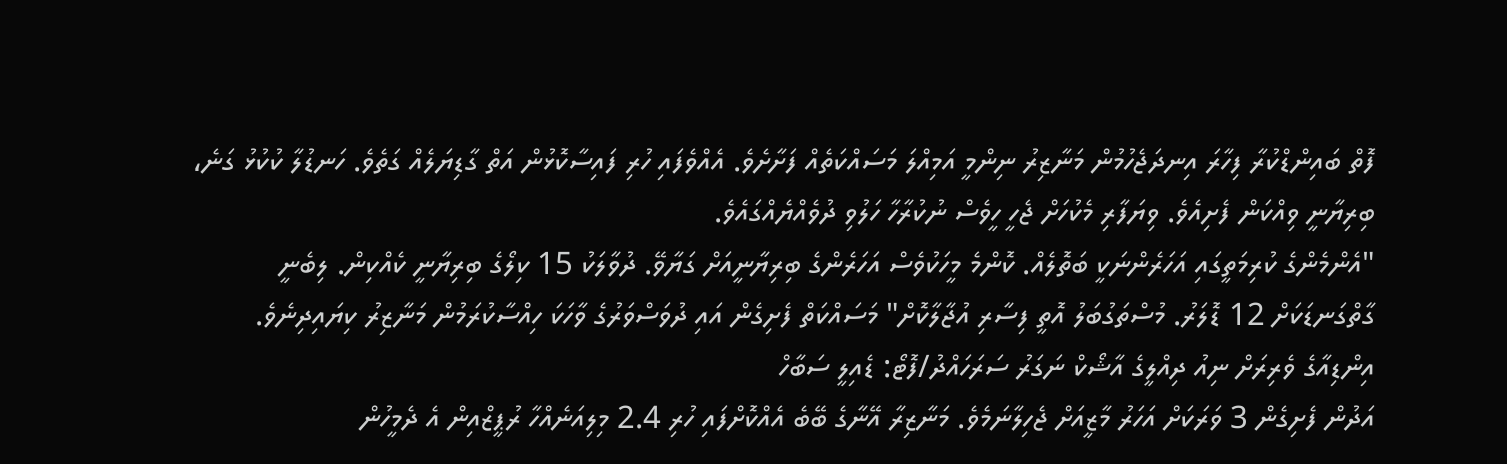ފޮތް ބައިންޑްކުރާ ފިހާރަ އިނދަޖެހުމުން މަނާޒިރު ނިންމީ އަމިއްލަ މަސައްކަތެއް ފަށާށެވެ. އެއްވެފައި ހުރި ފައިސާކޮޅުން އަތް ގާޑިޔަލެއް ގަތެވެ. ހަނޑުލާ ކުކުޅު ގަނެ، ބިރިޔާނީ ވިއްކަން ފެށިއެވެ. ވިޔަފާރި މެކުހަށް ޖެހީ ހީވެސް ނުކުރާހާ ހަލުވި ދުވެއްޔެއްގައެވެ.
"އެންމެންގެ ކުރިމަތީގައި އަހަރެންނަކީ ބަތޮލެއް. ކޮންމެ މީހަކުވެސް އަހަރެންގެ ބިރިޔާނީއަށް ގަޔާވޭ. ދުވާލަކު 15 ކިލޯގެ ބިރިޔާނީ ކެއްކިން. ލިބެނީ ގާތްގަނޑަކަށް 12 ޑޮލަރު. މުސްތަގުބަލު އޮތީ ފިސާރި އުޖާލާކޮށް" މަސައްކަތް ފެށިގެން އައި ދުވަސްވަރުގެ ވާހަކަ ހިއްސާކުރަމުން މަނާޒިރު ކިޔައިދިނެވެ.
އިންޑިއާގެ ވެރިރަށް ނިއު ދިއްލީގެ އާޝޯކް ނަގަރު ސަރަހައްދު/ފޮޓޯ: ޑެއިލީ ސަބާހް
އަދުން ފެށިގެން 3 ވަރަކަށް އަހަރު މާޒީއަށް ޖެހިލާނަމެވެ. މަނާޒިރާ އޭނާގެ ބޭބެ އެއްކޮށްފައި ހުރި 2.4 މިލިއަނެއްހާ ރުޕީޒްއިން އެ ދެމީހުން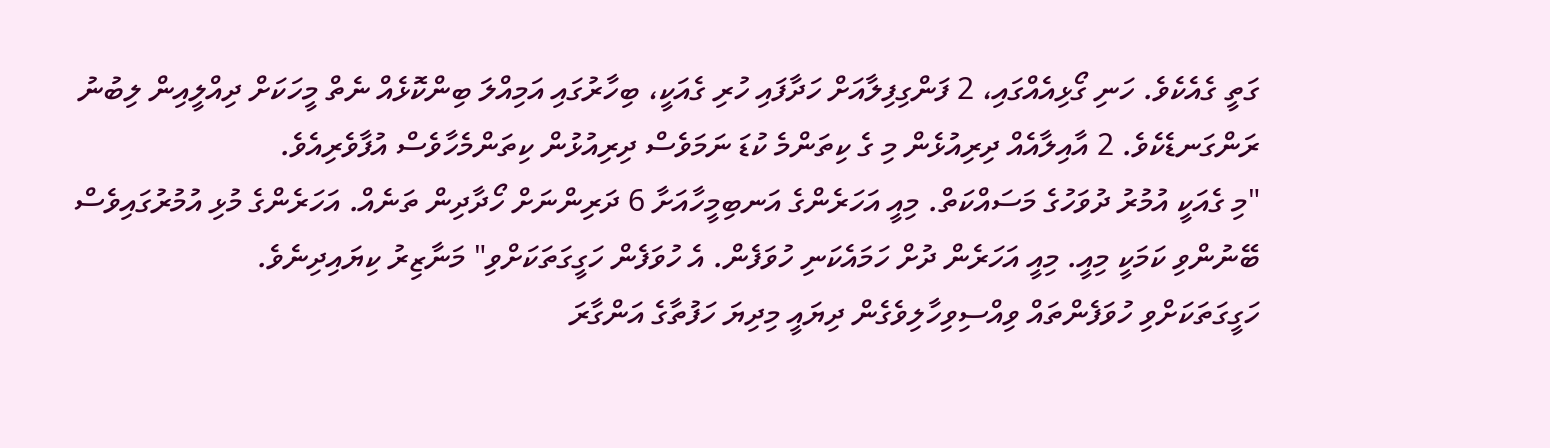ގަތީ ގެއެކެވެ. ހަނި ގޯޅިއެއްގައި، 2 ފަންގިފިލާއަށް ހަދާފައި ހުރި ގެއަކީ، ބިހާރުގައި އަމިއްލަ ބިންކޮޅެއް ނެތް މީހަކަށް ދިއްލީއިން ލިބުނު ރަންގަނޑެކެވެ. 2 އާއިލާއެއް ދިރިއުޅެން މި ގެ ކިތަންމެ ކުޑަ ނަމަވެސް ދިރިއުޅުން ކިތަންމެހާވެސް އުފާވެރިއެވެ.
"މި ގެއަކީ އުމުރު ދުވަހުގެ މަސައްކަތް. މިއީ އަހަރެންގެ އަނބިމީހާއަށާ 6 ދަރިންނަށް ހޯދާދިން ތަނެއް. އަހަރެންގެ މުޅި އުމުރުގައިވެސް ބޭނުންވި ކަމަކީ މިއީ. މިއީ އަހަރެން ދުށް ހަމައެކަނި ހުވަފެން. އެ ހުވަފެން ހަގީގަތަކަށްވި" މަނާޒިރު ކިޔައިދިނެވެ.
ހަގީގަތަކަށްވި ހުވަފެންތައް ވިއްސިވިހާލިވެގެން ދިޔައީ މިދިޔަ ހަފުތާގެ އަންގާރަ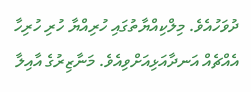ދުވަހުއެވެ. މިލްކިއްޔާތުގައި ހުރިއްޔާ ހުރި ހުރިހާ އެއްޗެއް އަނދާއަޅިއަށްވިއެވެ. މަނާޒިރުގެ އާއިލާ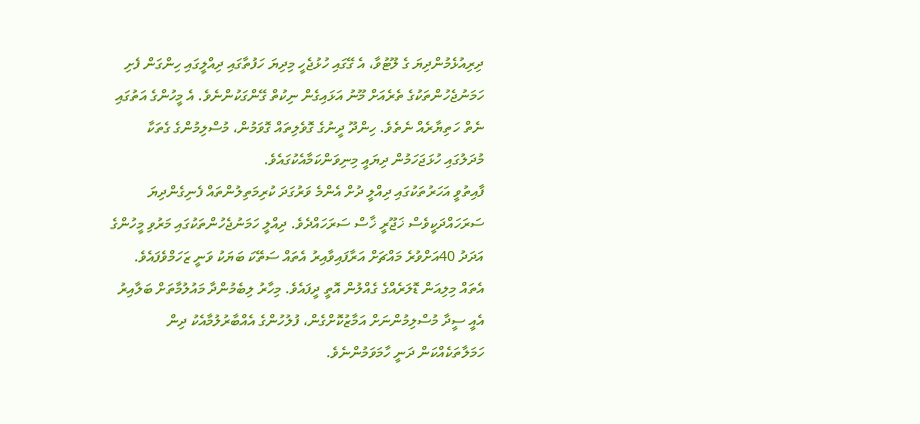ދިރިއުޅެމުންދިޔަ ގެ ލޫޓުވާ، އެ ގޭގައި ހުޅުޖެހީ މިދިޔަ ހަފުތާގައި ދިއްލީގައި ހިންގަން ފެށި ހަމަނުޖެހުންތަކުގެ ތެރެއަށް މޫނު އަޅައިގެން ނިކުތް ގޭންގަކުންނެވެ. އެ މީހުންގެ އަތުގައި ނެތް ހަތިޔާރެއް ނެތެވެ. ހިންދޫ ދީނުގެ ގޮވެލިތައް ގޮވަމުން، މުސްލިމުންގެ ގެތަކާ މުދަލުގައި ހުޅަޖަހަމުން ދިޔައީ މިނިވަންކަމާއެކުގައެވެ.
ފާއިތުވީ އަހަރުތަކުގައި ދިއްލީ ދުށް އެންމެ ވަރުގަދަ ކުރިމަތިލުންތައް ފެނިގެންދިޔަ ސަރަހައްދަކީވެސް ޚަޖޫރީ ޚާސް ސަރަހައްދެވެ. ދިއްލީ ހަމަނުޖެހުންތަކުގައި މަރުވި މީހުންގެ އަދަދު 40އަށްވުރެ މައްޗަށް އަރާފައިވާއިރު އެތައް ސަތޭކަ ބަޔަކު ވަނީ ޒަހަމްވެފައެވެ. އެތައް މިލިއަން ޑޮލަރެއްގެ ގެއްލުން އޮތީ ދީފައެވެ. މިހާރު ލިބެމުންދާ މައުލުމާތަށް ބަލާއިރު އެއީ ސީދާ މުސްލިމުންނަށް އަމާޒުކޮށްގެން، ފުލުހުންގެ އެއްބާރުލުމާއެކު ދިން ހަމަލާތަކެއްކަން ދަނީ ހާމަވަމުންނެވެ.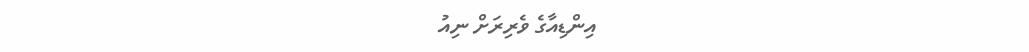އިންޑިއާގެ ވެރިރަށް ނިއު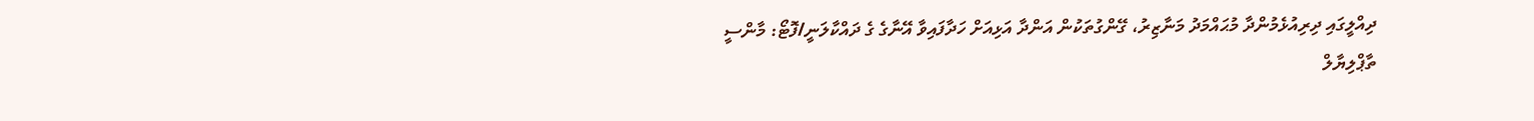ދިއްލީގައި ދިރިއުޅެމުންދާ މުޙައްމަދު މަނާޒިރު، ގޭންގުތަކުން އަންދާ އަޅިއަށް ހަދާފައިވާ އޭނާގެ ގެ ދައްކާލަނީ/ފޮޓޯ: މާންސީ ތާޕްލިޔާލް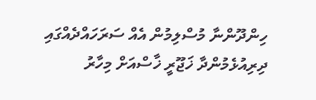ހިންދޫންނާ މުސްލިމުން އެއް ސަރަހައްދެއްގައި ދިރިއުޅެމުންދާ ޚަޖޫރީ ޚާސްއަށް މިހާރު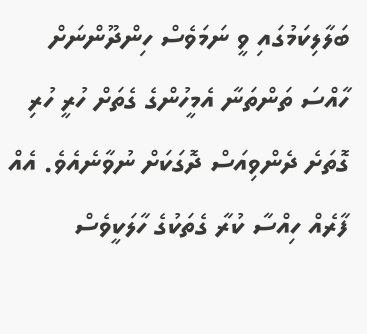ބަލާލިކަމުގައި ވީ ނަމަވެސް ހިންދޫންނަށް ހާއްސަ ތަންތަނާ އެމީހުންގެ ގެތަށް ހުރީ ހުރި ގޮތަށެ ދެންވިއަސް ދޮގަކަށް ނުވާނެއެވެ. އެއް ފާރެއް ހިއްސާ ކުރާ ގެތަކުގެ ހާލަކީވެސް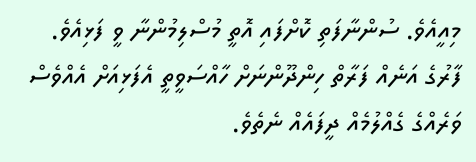މިއީއެވެ. ސުންނާފަތި ކޮށްފައި އޮތީ މުސްލިމުންނާ ވީ ފަޅިއެވެ. ފާރުގެ އަނެއް ފަރާތް ހިންދޫންނަށް ހާއްސަވީތީ އެފަޅިއަށް އެއްވެސް ވަރެއްގެ ގެއްލުމެއް ދީފައެއް ނެތެވެ.